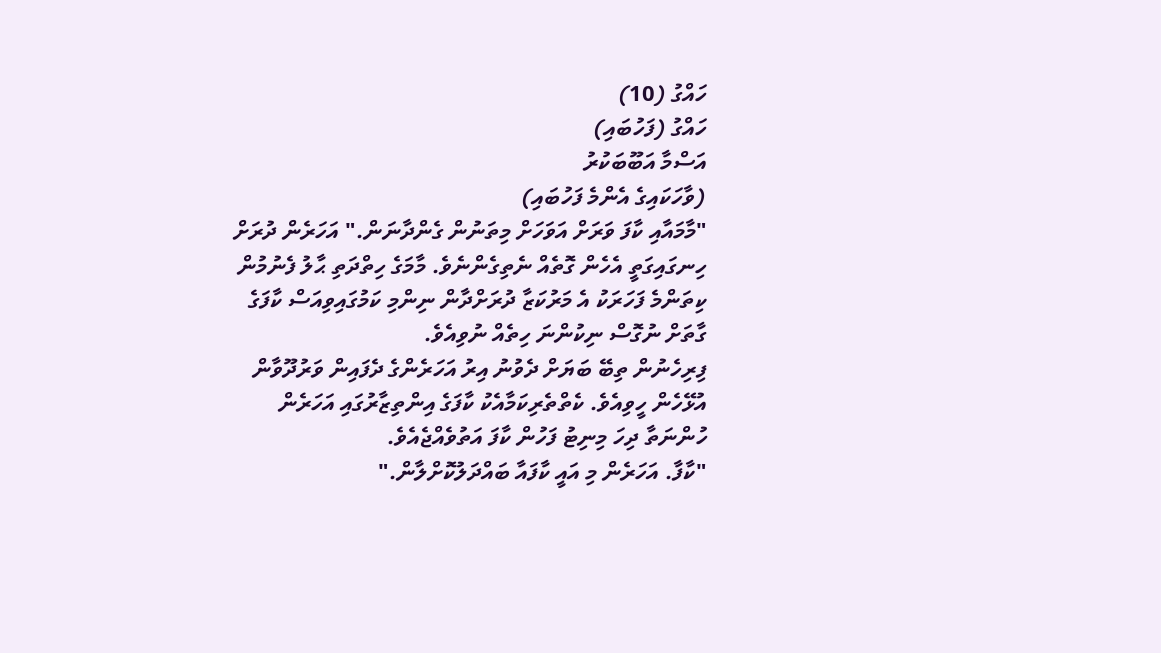ހައްގު (10)
ހައްގު (ފަހުބައި)
އަސްމާ އަބޫބަކުރު
(ވާހަކައިގެ އެންމެ ފަހުބައި)
"މާމައާއި ކާފަ ވަރަށް އަވަހަށް މިތަނުން ގެންދާނަން." އަހަރެން ދުރަށް ހިނގައިގަތީ އެހެން ގޮތެއް ނެތިގެންނެވެ. މާމަގެ ހިތްދަތި ޙާލު ފެނުމުން ކިތަންމެ ފަހަރަކު އެ މަރުކަޒާ ދުރަށްދާން ނިންމި ކަމުގައިވިއަސް ކާފަގެ ގާތަށް ނުގޮސް ނިކުންނަ ހިތެއް ނުވިއެވެ.
ފިރިހެނުން ތިބޭ ބަޔަށް ދެވުނު އިރު އަހަރެންގެ ދެފައިން ވަރުދޫވާން އުޅޭހެން ހީވިއެވެ. ކެތްތެރިކަމާއެކު ކާފަގެ އިންތިޒާރުގައި އަހަރެން ހުންނަތާ ދިހަ މިނިޓު ފަހުން ކާފަ އަތުވެއްޖެއެވެ.
"ކާފާ. އަހަރެން މި އައީ ކާފައާ ބައްދަލުކޮށްލާން."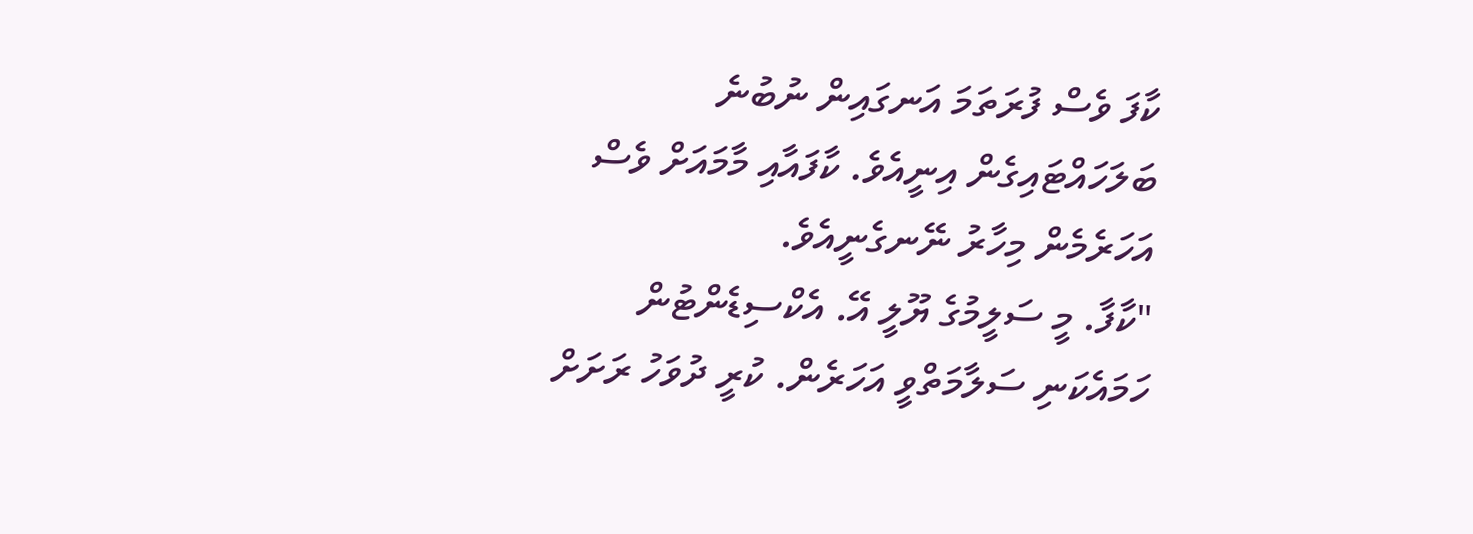ކާފަ ވެސް ފުރަތަމަ އަނގައިން ނުބުނެ ބަލަހައްޓައިގެން އިނީއެވެ. ކާފައާއި މާމައަށް ވެސް އަހަރެމެން މިހާރު ނޭނގެނީއެވެ.
"ކާފާ. މީ ސަލީމުގެ ޔޫލީ އޭ. އެކްސިޑެންޓުން ހަމައެކަނި ސަލާމަތްވީ އަހަރެން. ކުރީ ދުވަހު ރަށަށް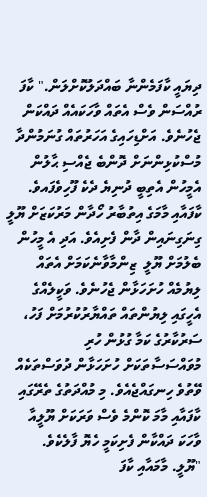ދިޔައީ ކާފަމެންނާ ބައްދަލުކޮށްލަން." ކާފަ ރުއްސަން ވެސް އެތައް ވާހަކައެއް ދައްކަން ޖެހުނެވެ. އަށްޑިހައިގެ އަހަރުތައް ގުނަމުންދާ މުސްކުޅިންނަށް ދޮންބެ ޖެއްސި ޙާލުން އެމީހުން އެތިބީ ދުނިޔެ ދެކެ ފޫހިވެފައވެ.
ކާފައާއި މާމަގެ އިތުބާރު ހޯދާން މަރުކަޒަށް ޔޫލީ ގިނަގިނައިން ދާން ފެށިއެވެ. އަދި އެ މީހުން ބެލުމަށް ޔޫލީ  ޒިންމާވާނެކަމަށް އެތައް ލިޔުމެއް ހުށަހަޅާން ޖެހުނެވެ. ވަކީލެއްގެ އެހީގައި ލިޔުންތައް ތައްޔާރުކުރުމަށް ފަހު، ސަރުކާރުގެ ކަމާ ގުޅުން ހުރި މުވައްސަސާތަކަށް ހުށަހަޅާން ދުވަސްތަކެއް ވޭތުވެ ހިނގައްޖެއެވެ. މި މުއްދަތުގެ ތެރޭގައި ކާފައާއި މާމަ ކޮންމެ ވެސް ވަރަކަށް ޔޫލީއާ ވާހަކަ ދައްކާން ފެށިކަމީ ހެޔޮ ފާލެކެވެ.
"ޔޫލީ. މާމައާއި ކާފަ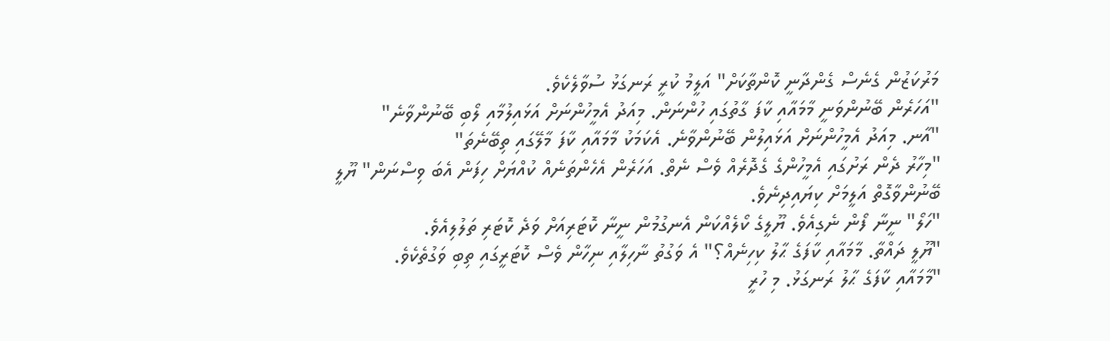މަރުކަޒުން ގެނެސް ގެންދާނީ ކޮންތާކަށް" އަލީމު ކުރީ ރަނގަޅު ސުވާލެކެވެ.
"އަހަރެން ބޭނުންވަނީ މާމައާއި ކާފަ ގާތުގައި ހުންނަން. މިއަދު އެމީހުންނަށް އަޅައިލުމާއި ލޯބި ބޭނުންވާނެ"
"އާނ. މިއަދު އެމީހުންނަށް އަޅައިލުން ބޭނުންވާނެ. އެކަމަކު މާމައާއި ކާފަ މާލޭގައި ތިބޭނެތަ"
"މިހާރު ދެން ރަށުގައި އެމީހުންގެ ގެދޮރެއް ވެސް ނެތް. އަހަރެން އެހެންތަނެއް ކުއްޔަށް ހިފަން އެބަ ވިސްނަން" ޔޫލީ ބޭނުންވާގޮތް އަލީމަށް ކިޔައިދިނެވެ.
"ހަލޯ" ނީނާ ފޯން ނެގިއެވެ. ޔޫލީގެ ކޯލެއްކަން އެނގުމުން ނީނާ ކޮޓަރިއަށް ވަދެ ކޮޓަރި ތަލުލިއެވެ.
"ޔޫލީ ދައްތާ. މާމައާއި ކާފަގެ ޙާލު ކިހިނެއް؟" އެ ވަގުތު ނާހިލާއި ނިހާން ވެސް ކޮޓަރީގައި ތިބި ވަގުތެކެވެ.
"މާމައާއި ކާފަގެ ޙާލު ރަނގަޅު. މި ހުރީ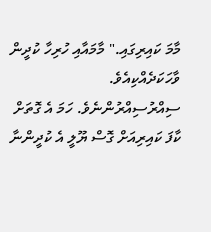މާމަ ކައިރިގައި." މާމައާއި ހުރިހާ ކުދީން ވާހަކަދެއްކިއެވެ. ސިއްރުސިއްރުންނެވެ. ހަމަ އެ ގޮތަށް ކާފަ ކައިރިއަށް ގޮސް ޔޫލީ އެ ކުދީންނާ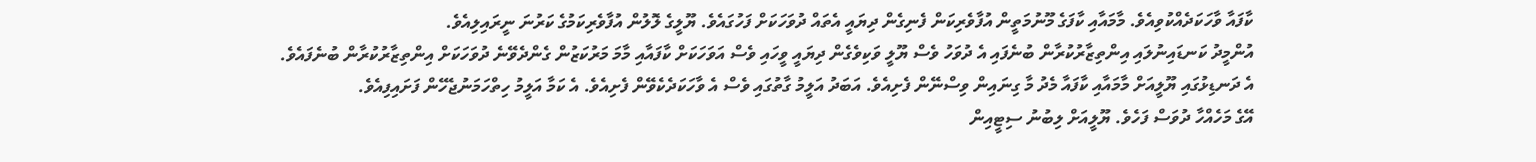ކާފައާ ވާހަކަދެއްކުވިއެވެ. މާމައާއި ކާފަގެ މޫނުމަތީން އުފާވެރިކަން ފެނިގެން ދިޔައީ އެތައް ދުވަހަކަށް ފަހުގައެވެ. ޔޫލީގެ ލޮލުން އުފާވެރިކަމުގެ ކަރުނަ ނީރައިލިއެވެ.
އުންމީދު ކަނޑައިނުލައި އިންތިޒާރުކުރާން ބުނެފައި އެ ދުވަހު ވެސް ޔޫލީ ވަކިވެގެން ދިޔައީ ވީހައި ވެސް އަވަހަކަށް ކާފައާއި މާމަ މަރުކަޒުން ގެންދެވޭނެ ދުވަހަކަށް އިންތިޒާރުކުރާން ބުނެފައެވެ.
އެ ދަނޑިޅުގައި ޔޫލީއަށް މާމައާއި ކާފައާ މެދު މާ ގިނައިން ވިސްނޭން ފެށިއެވެ. އަބަދު އަލީމު ގާތުގައި ވެސް އެ ވާހަކަދެކެވޭން ފެށިއެވެ. އެ ކަމާ އަލީމު ހިތްހަމަނުޖެހޭން ފަށައިފިއެވެ.
އޭގެ މަހެއްހާ ދުވަސް ފަހެވެ. ޔޫލީއަށް ލިބުނު ސިޓީއިން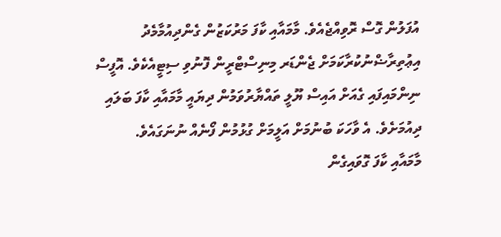އުފަލުން ގޮސް ރޮވިއްޖެއެވެ. މާމައާއި ކާފަ މަރުކަޒުން ގެންދިއުމާމެދު އިޢުތިރާޟްނުކުރާކަމަށް ޖެންޑަރ މިނިސްޓްރީން ފޮނުވި ސިޓީއެކެވެ. އޮފީސް ނިންމައިފައި ގެއަށް އައިސް ޔޫލީ ތައްޔާރުވަމުން ދިޔައީ މާމައާއި ކާފަ ބަލައި ދިއުމަށެވެ. އެ ވާހަކަ ބުނުމަށް އަލީމަށް ގުޅުމުން ފޯނެއް ނުނަގައެވެ.
މާމައާއި ކާފަ ގޮވައިގެން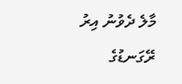މާލެ ދެވުނު އިރު ރޭގަނޑުގެ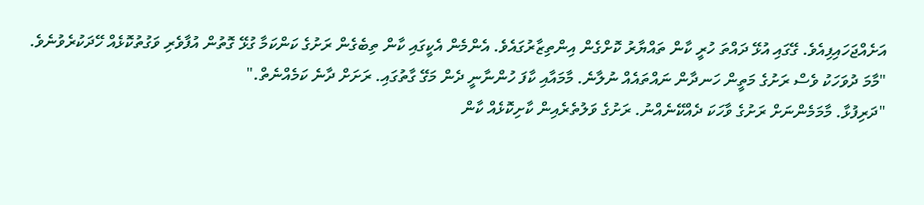އަށެއްޖަހައިފިއެވެ. ގޭގައި އުޅޭ ދައްތަ ހުރީ ކާން ތައްޔާރު ކޮށްގެން އިންތިޒާރުގައެވެ. އެންމެން އެކީގައި ކާން ތިބެގެން ރަށުގެ ކަންކަމާ ގުޅޭ ގޮތުން އުފާވެރި ވަގުތުކޮޅެއް ހޭދަކުރެވުނެވެ.
"މާމަ ދުވަހަކު ވެސް ރަށުގެ މަތީން ހަނދާން ނައްތައެއް ނުލާނެ. މާމައާއި ކާފަ ހުންނާނީ ދެން މަގޭ ގާތުގައި. ރަށަށް ދާނެ ކަމެއްނެތް."
"ދަރިފުޅާ. މާމަމެންނަށް ރަށުގެ ވާހަކަ ދެއްކޭނެއްނު. ރަށުގެ ވަލުތެރެއިން ކާށިކޮޅެއް ކާން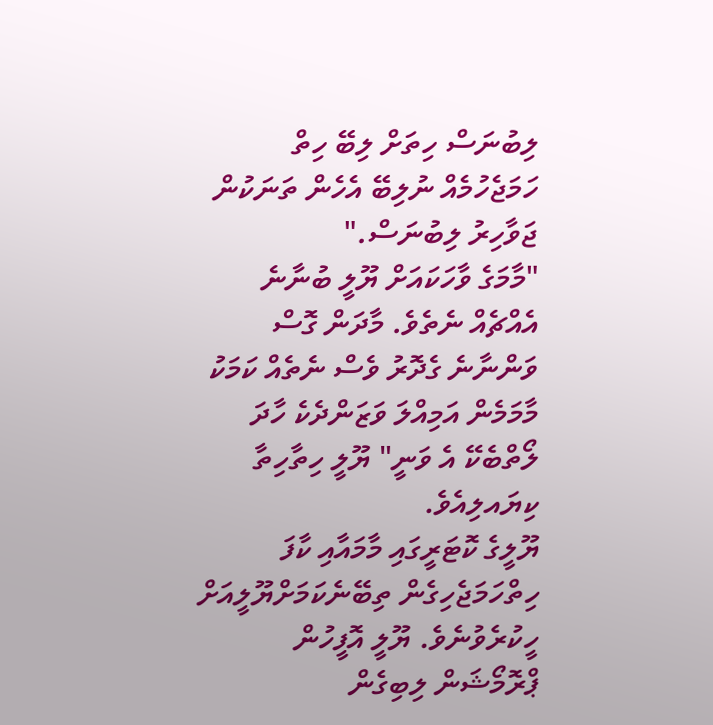ލިބުނަސް ހިތަށް ލިބޭ ހިތް ހަމަޖެހުމެއް ނުލިބޭ އެހެން ތަނަކުން ޖަވާހިރު ލިބުނަސް."
"މާމަގެ ވާހަކައަށް ޔޫލީ ބުނާނެ އެއްޗެއް ނެތެވެ. މާދަން ގޮސް ވަންނާނެ ގެދޮރު ވެސް ނެތެއް ކަމަކު މާމަމެން އަމިއްލަ ވަޒަންދެކެ ހާދަ ލޯތްބެކޭ އެ ވަނީ" ޔޫލީ ހިތާހިތާ ކިޔައލިއެވެ.
ޔޫލީގެ ކޮޓަރީގައި މާމައާއި ކާފަ ހިތްހަމަޖެހިގެން ތިބޭނެކަމަށްޔޫލީއަށް ހީކުރެވުނެވެ. ޔޫލީ އޮފީހުން ޕްރޮމޯޝަން ލިބިގެން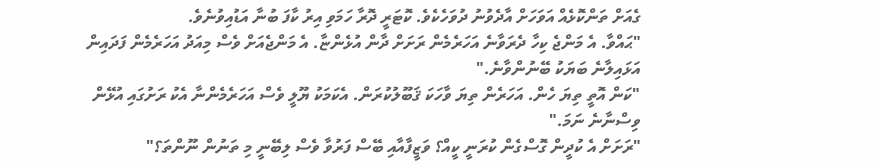ގެއަށް ތަންކޮޅެއް އަވަހަށް އާދެވުނު ދުވަހެކެވެ. ކޮޓަރީ ދޮރާ ހަމަވި އިރު ކާފަ ބުނާ އަޑުއިވުނެވެ.
"ޙައްވާ. އެ މަންޖެ ކިހާ ދެރަވާނެ އަހަރެމެން ރަށަށް ދާން އުޅެންޏާ. އެ މަންޖެއަށް ވެސް މިއަދު އަހަރެމެން ފަދައިން އަޅައިލާނެ ބަޔަކު ބޭނުންވާނެ."
"ކަން އޮތީ ތިޔަ ހެން. އަހަރެން ތިޔަ ވާހަކަ ޤަބޫލުކުރަން. އެކަމަކު ޔޫލީ ވެސް އަހަރެމެންނާ އެކު ރަށުގައި އުޅޭން ވިސްނާނެ ނަމަ."
"ރަށަށް އެ ކުދީން ގޮސްގެން ކުރަނީ ކީއް؟ ވަޒީފާއާއި ބޭސް ފަރުވާ ވެސް ލިބޭނީ މި ތަނުން ނޫންތަ؟"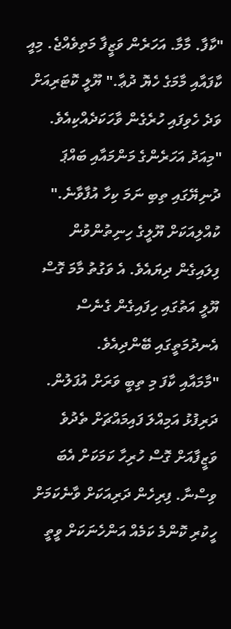"ކާފާ. މާމާ. އަހަރެން ވަޒީފާ މަތިވެއްޖެ. މިއީ ކާފައާއި މާމަގެ ހެޔޮ ދުޢާ." ޔޫލީ ކޮޓަރިއަށް ވަދެ ހެވިފައި ހުރެގެން ވާހަކަދެއްކިއެވެ.
"މިއަދު އަހަރެންގެ މަންމައާއި ބައްޕަ ދުނިޔޭގައި ތިބި ނަމަ ކިހާ އުފާވާނެ." ކުއްލިއަކަށް ޔޫލީގެ ހިނިތުންވުން ފިލައިގެން ދިޔައެވެ. އެ ވަގުތު މާމަ ގޮސް ޔޫލީ އަތުގައި ހިފައިގެން ގެނެސް އެނދުމަތީގައި ބޭންދިއެވެ.
"މާމައާއި ކާފަ މި ތިބީ ވަރަށް އުފަލުން. ދަރިފުޅު އަމިއްލަ ފައިމައްޗަށް ތެދުވެ ވަޒީފާއަށް ގޮސް ހުރިހާ ކަމަކަށް އެބަ ވިސްނާ. ފިރިހެން ދަރިއަކަށް ވާނެކަމަށް ހީކުރި ކޮންމެ ކަމެއް އަންހެނަކަށް ވީތީ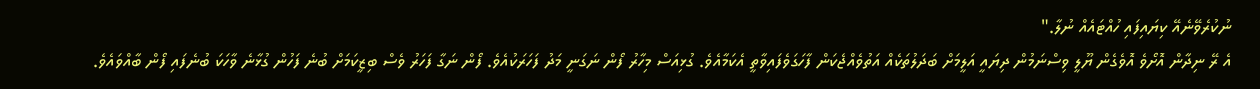ނުކުރެވޭނެއޭ ކިޔައިފައި ހުއްޓައެއް ނުލާ."
އެ ރޭ ނިދާން އޮށޯވެ އޮވެގެން ޔޫލީ ވިސްނަމުން ދިޔައީ އަލީމަށް ބަދަލުތަކެއް އަތުވެއްޖެކަން ފާހަގަވެފައިވާތީ އެކަމާއެވެ. ގުޅިއަސް މިހާރު ފޯން ނަގަނީ މަދު ފަހަރަކުއެވެ. ފޯން ނަގާ ފަހަރު ވެސް ބިޒީކަމަށް ބުނެ ފަހުން ގުޅާނެ ވާހަކަ ބުނެފައި ފޯން ބާއްވައެވެ.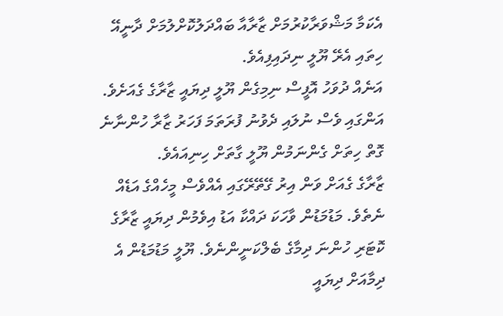އެކަމާ މަޝްވަރާކުރުމަށް ޒާރާއާ ބައްދަލުކޮށްލުމަށް ދާނީއޭ ހިތައި އެރޭ ޔޫލީ ނިދައިފިއެވެ.
އަނެއް ދުވަހު އޮފީސް ނިމިގެން ޔޫލީ ދިޔައީ ޒާރާގެ ގެއަށެވެ. އަންގައި ވެސް ނުލައި ދެވުނު ފުރަތަމަ ފަހަރު ޒާރާ ހުންނާނެ ގޮތް ހިތަށް ގެންނަމުން ޔޫލީ ގާތަށް ހިނިއައެވެ.
ޒާރާގެ ގެއަށް ވަން އިރު ގޭތޭރޭގައި އެއްވެސް މީހެއްގެ އަޑެއް ނެތެވެ. މަޑުމަޑުން ވާހަކަ ދައްކާ އަޑު އިވެމުން ދިޔައީ ޒާރާގެ ކޮޓަރި ހުންނަ ދިމާގެ ބެލްކަނީންނެވެ. ޔޫލީ މަޑުމަޑުން އެ ދިމާއަށް ދިޔައީ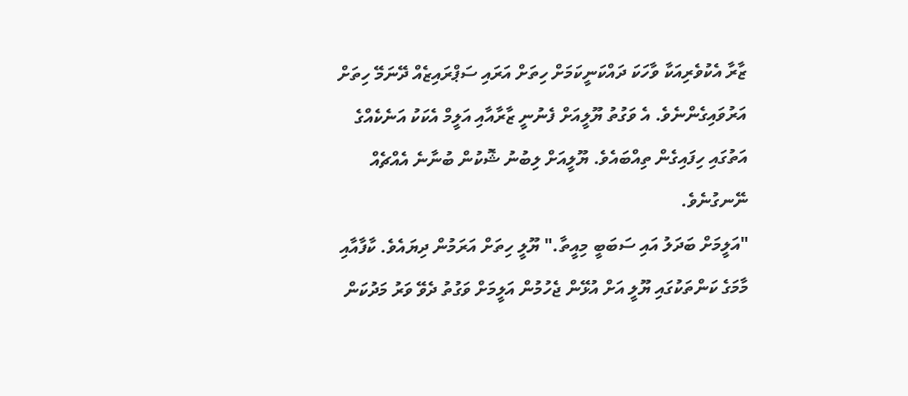ޒާރާ އެކުވެރިއަކާ ވާހަކަ ދައްކަނީކަމަށް ހިތަށް އަރައި ސަޕްރައިޒެއް ދޭނަމޭ ހިތަށް އަރުވައިގެންނެވެ. އެ ވަގުތު ޔޫލީއަށް ފެނުނީ ޒާރާއާއި އަލީމް އެކަކު އަނެކެއްގެ އަތުގައި ހިފައިގެން ތިއްބައެވެ. ޔޫލީއަށް ލިބުނު ޝޮކުން ބުނާނެ އެއްޗެއް ނޭނގުނެވެ.
"އަލީމަށް ބަދަލު އައި ސަބަބީ މިއީތާ." ޔޫލީ ހިތަށް އަރަމުން ދިޔައެވެ. ކާފާއާއި މާމަގެ ކަންތަކުގައި ޔޫލީ އަށް އުޅޭން ޖެހުމުން އަލީމަށް ވަގުތު ދެވޭ ވަރު މަދުކަން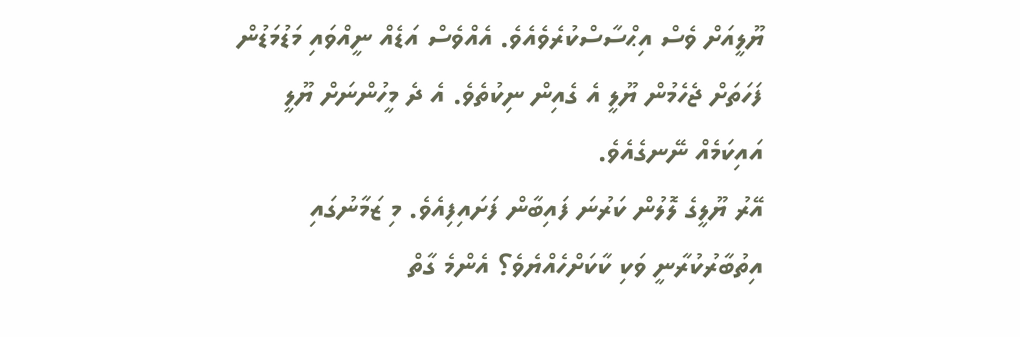ޔޫލީއަށް ވެސް އިޙްސާސްކުރެވެއެވެ. އެއްވެސް އަޑެއް ނީއްވައި މަޑުމަޑުން ފަހަތަށް ޖެހެމުން ޔޫލީ އެ ގެއިން ނިކުތެވެ. އެ ދެ މީހުންނަށް ޔޫލީ އައިކަމެއް ނޭނގެއެވެ.
އޭރު ޔޫލީގެ ލޮލުން ކަރުނަ ފައިބާން ފަށައިފިއެވެ. މި ޒަމާނުގައި އިތުބާރުކުރާނީ ވަކި ކާކަށްހެއްޔެވެ؟ އެންމެ ގާތް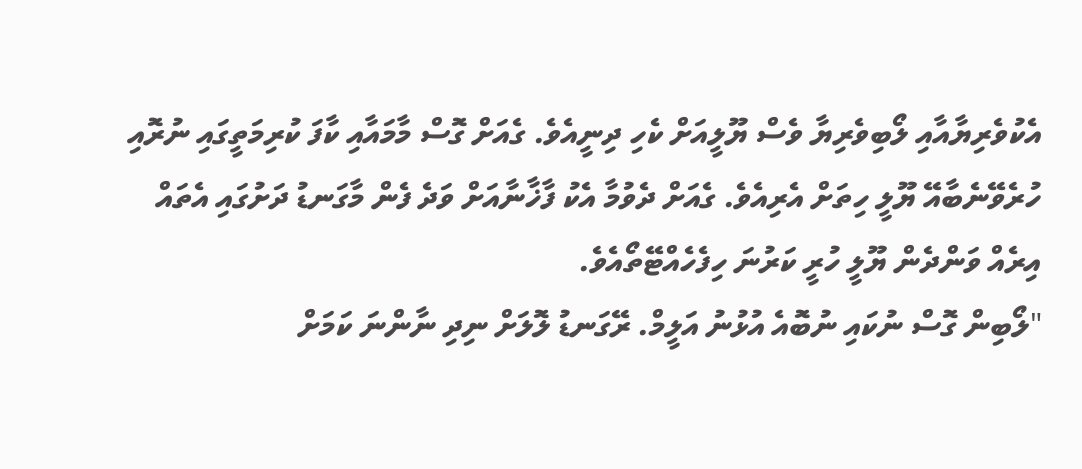އެކުވެރިޔާއާއި ލޯބިވެރިޔާ ވެސް ޔޫލީއަށް ކެހި ދިނީއެވެ. ގެއަށް ގޮސް މާމައާއި ކާފަ ކުރިމަތީގައި ނުރޮއި ހުރެވޭނެބާއޭ ޔޫލީ ހިތަށް އެރިއެވެ. ގެއަށް ދެވުމާ އެކު ފާޚާނާއަށް ވަދެ ފެން މާގަނޑު ދަށުގައި އެތައް އިރެއް ވަންދެން ޔޫލީ ހުރީ ކަރުނަ ހިފެހެއްޓޭތޯއެވެ.
"ލޯބިން ގޮސް ނުކައި ނުބޮއެ އުޅުނު އަލީމް. ރޭގަނޑު ލޮލަށް ނިދި ނާންނަ ކަމަށް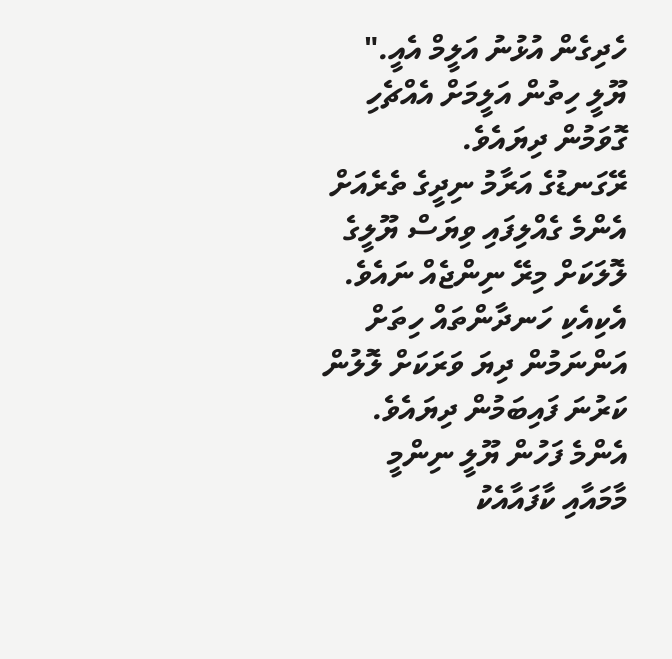ހެދިގެން އުޅުނު އަލީމް އެއީ." ޔޫލީ ހިތުން އަލީމަށް އެއްޗެހި ގޮވަމުން ދިޔައެވެ.
ރޭގަނޑުގެ އަރާމު ނިދީގެ ތެރެއަށް އެންމެ ގެއްލިފައި ވިޔަސް ޔޫލީގެ ލޮލަކަށް މިރޭ ނިންޖެއް ނައެވެ. އެކިއެކި ހަނދާންތައް ހިތަށް އަންނަމުން ދިޔަ ވަރަކަށް ލޮލުން ކަރުނަ ފައިބަމުން ދިޔައެވެ. އެންމެ ފަހުން ޔޫލީ ނިންމީ މާމައާއި ކާފައާއެކު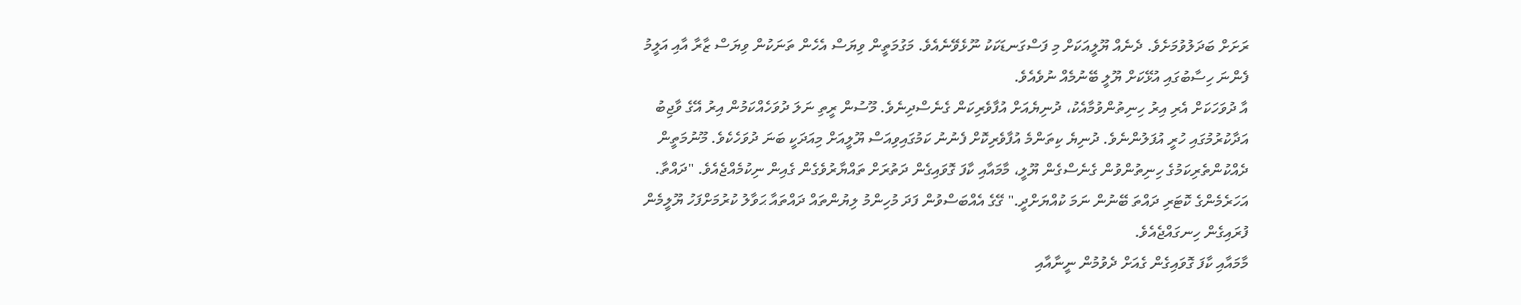ރަށަށް ބަދަލުވުމަށެވެ. ދެނެއް ޔޫލީއަކަށް މި ފަސްގަނޑަކަކު ނޫޅެވޭނެއެވެ. މަގުމަތީން ވިޔަސް އެހެން ތަނަކުން ވިޔަސް ޒާރާ އާއި އަލީމު ފެންނަ ހިސާބުގައި އުޅޭކަށް ޔޫލީ ބޭނުމެއް ނުވެއެވެ.
އާ ދުވަހަކަށް އެރި އިރު ހިނިތުންވުމާއެކު، ދުނިޔެއަށް އުފާވެރިކަން ގެނެސްދިނެވެ. މޫސުން ރީތި ނަލަ ދުވަހެއްކަމުން އިރު އޭގެ ވާޖިބު އަދާކުރުމުގައި ހުރީ އުފަލުންނެވެ. ދުނިޔެ ކިތަންމެ އުފާވެރިކޮށް ފެނުނު ކަމުގައިވިއަސް ޔޫލީއަށް މިއަދަކީ ބަނަ ދުވަހެކެވެ. މޫނުމަތީން ދެއްކުންތެރިކަމުގެ ހިނިތުންވުން ގެނެސްގެން ޔޫލީ، މާމައާއި ކާފަ ގޮވައިގެން ދަތުރަށް ތައްޔާރުވެގެން ގެއިން ނިކުމެއްޖެއެވެ. "ދައްތާ. އަހަރެމެންގެ ކޮޓަރި ދައްތަ ބޭނުން ނަމަ ކުއްޔަށްދީ." ގޭގެ އެއްބަސްވުން ފަދަ މުހިންމު ލިޔުންތައް ދައްތައާ ޙަވާލު ކުރުމަށްފަހު ޔޫލީމެން ފުރައިގެން ހިނގައްޖެއެވެ.
މާމައާއި ކާފަ ގޮވައިގެން ގެއަށް ދެވުމުން ނީނާއާއި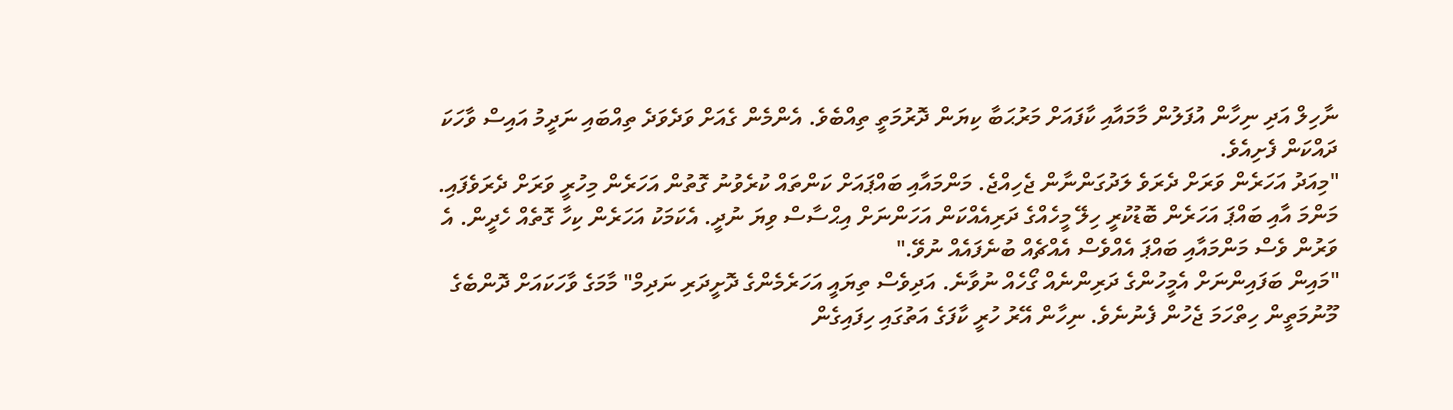ނާހިލް އަދި ނިހާން އުފަލުން މާމައާއި ކާފައަށް މަރުޙަބާ ކިޔަން ދޮރުމަތީ ތިއްބެވެ. އެންމެން ގެއަށް ވަދެވަދެ ތިއްބައި ނަދީމު އައިސް ވާހަކަ ދައްކަން ފެށިއެވެ.
"މިއަދު އަހަރެން ވަރަށް ދެރަވެ ލަދުގަންނާން ޖެހިއްޖެ. މަންމައާއި ބައްޕައަށް ކަންތައް ކުރެވުނު ގޮތުން އަހަރެން މިހުރީ ވަރަށް ދެރަވެފައި. މަންމަ އާއި ބައްޕަ އަހަރެން ބޮޑުކުރީ ހިލޭ މީހެއްގެ ދަރިއެއްކަން އަހަންނަށް އިޙްސާސް ވިޔަ ނުދީ. އެކަމަކު އަހަރެން ކިހާ ގޮތެއް ހެދީން. އެ ވަރުން ވެސް މަންމައާއި ބައްޕަ އެއްވެސް އެއްޗެއް ބުނެފައެއް ނުވޭ."
"މައިން ބަފައިންނަށް އެމީހުންގެ ދަރިންނެއް ގޯހެއް ނުވާނެ. އަދިވެސް ތިޔައީ އަހަރެމެންގެ ދޮށީދަރި ނަދިމް" މާމަގެ ވާހަކައަށް ދޮންބެގެ މޫނުމަތީން ހިތްހަމަ ޖެހުން ފެނުނެވެ. ނިހާން އޭރު ހުރީ ކާފަގެ އަތުގައި ހިފައިގެން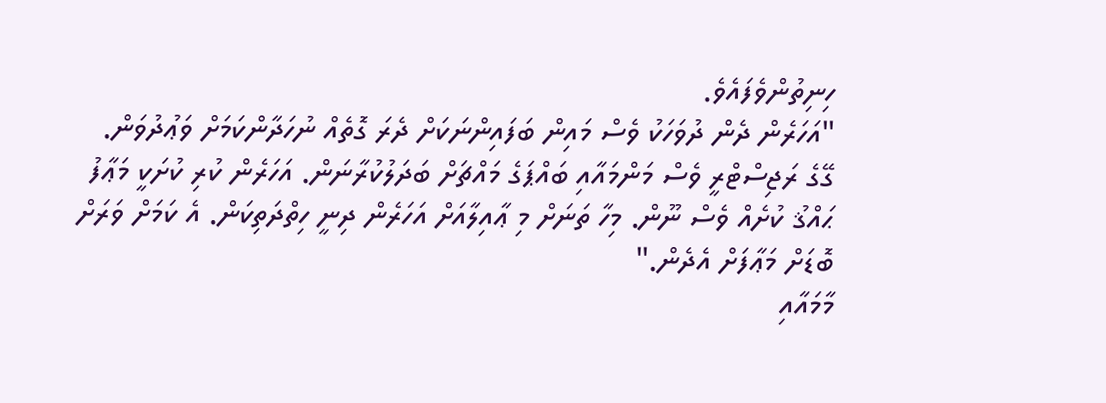ހިނިތުންވެފައެވެ.
"އަހަރެން ދެން ދުވަހަކު ވެސް މައިން ބަފައިންނަކަށް ދެރަ ގޮތެއް ނުހަދާންކަމަށް ވަޢުދުވަން. ގޭގެ ރަޖިސްޓްރީ ވެސް މަންމައާއި ބައްޕަގެ މައްޗަށް ބަދަލުކުރާނަން. އަހަރެން ކުރި ކުށަކީ މަޢާފު ޙައްޤު ކުށެއް ވެސް ނޫން. މިހާ ތަނަށް މި ޢާއިލާއަށް އަހަރެން ދިނީ ހިތްދަތިކަން. އެ ކަމަށް ވަރަށް ބޮޑަށް މަޢާފަށް އެދެން."
މާމައާއި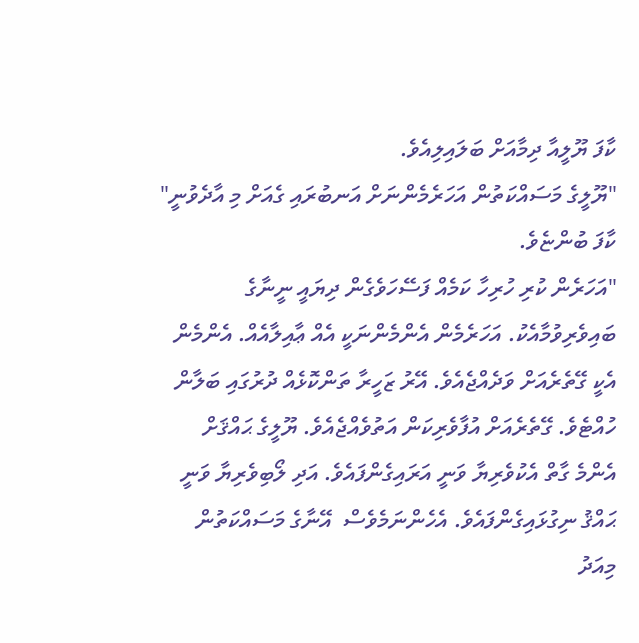ކާފަ ޔޫލީއާ ދިމާއަށް ބަލައިލިއެވެ.
"ޔޫލީގެ މަސައްކަތުން އަހަރެމެންނަށް އަނބުރައި ގެއަށް މި އާދެވުނީ" ކާފަ ބުންޏެވެ.
"އަހަރެން ކުރި ހުރިހާ ކަމެއް ފަސޭހަވެގެން ދިޔައީ ނީނާގެ ބައިވެރިވުމާއެކު. އަހަރެމެން އެންމެންނަކީ އެއް ޢާއިލާއެއް. އެންމެން އެކީ ގޭތެރެއަށް ވަދެއްޖެއެވެ. އޭރު ޒަހީރާ ތަންކޮޅެއް ދުރުގައި ބަލާން ހުއްޓެވެ. ގޭތެރެއަށް އުފާވެރިކަން އަތުވެއްޖެއެވެ. ޔޫލީގެ ޙައްޤަށް އެންމެ ގާތް އެކުވެރިޔާ ވަނީ އަރައިގެންފައެވެ. އަދި ލޯބިވެރިޔާ ވަނީ ޙައްޤު ނިގުޅައިގެންފައެވެ. އެހެންނަމެވެސް  އޭނާގެ މަސައްކަތުން  މިއަދު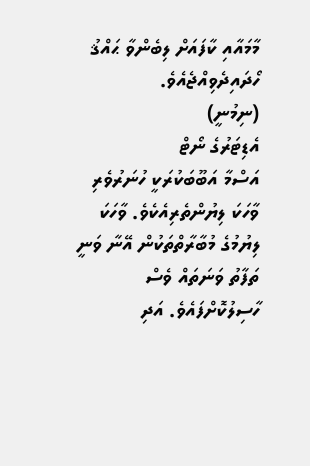މާމައާއި ކާފައަށް ލިބެންވާ ޙައްޤު ހޯދައިދެވިއްޖެއެވެ.
(ނިމުނީ)
އެޑިޓަރުގެ ނޯޓް
އަސްމާ އަބޫބަކުރަކީ ހުނަރުވެރި ވާހަކަ ލިޔުންތެރިއެކެވެ. ވާހަކަ ލިޔުމުގެ މުބާރާތްތަކުން އޭނާ ވަނީ ތަފާތު ވަނަތައް ވެސް ހާސިލުކޮށްފައެވެ. އަދި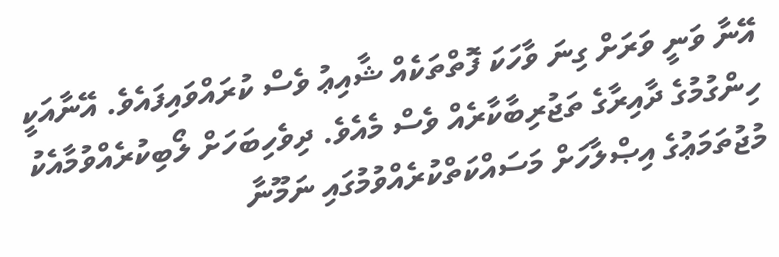އޭނާ ވަނީ ވަރަށް ގިނަ ވާހަކަ ފޮތްތަކެއް ޝާއިޢު ވެސް ކުރައްވައިފައެވެ. އޭނާއަކީ ހިންގުމުގެ ދާއިރާގެ ތަޖުރިބާކާރެއް ވެސް މެއެވެ. ދިވެހިބަހަށް ލޯބިކުރެއްވުމާއެކު މުޖުތަމަޢުގެ އިޞްލާހަށް މަސައްކަތްކުރެއްވުމުގައި ނަމޫނާ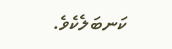ކަނބަލެކެވެ.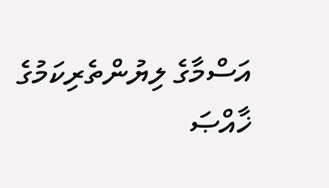އަސްމާގެ ލިޔުންތެރިކަމުގެ ޚާއްޞަ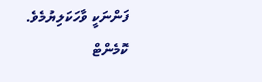ފަންނަކީ ވާހަކަލިޔުމެވެ.
ކޮމެންޓް